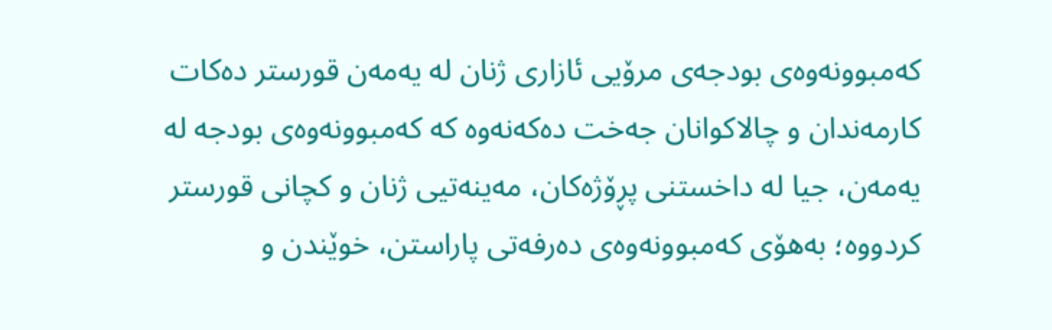کەمبوونەوەی بودجەی مرۆیی ئازاری ژنان لە یەمەن قورستر دەکات
کارمەندان و چالاکوانان جەخت دەکەنەوە کە کەمبوونەوەی بودجە لە یەمەن، جیا لە داخستنی پڕۆژەکان، مەینەتیی ژنان و کچانی قورستر کردووە؛ بەهۆی کەمبوونەوەی دەرفەتی پاراستن، خوێندن و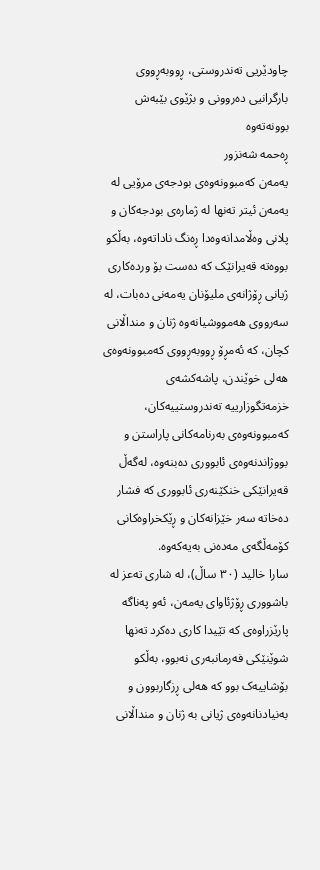چاودێریی تەندروستی، ڕووبەڕووی بارگرانیی دەروونی و بژێوی بێبەش بوونەتەوە
ڕەحمە شەنزور
یەمەن کەمبوونەوەی بودجەی مرۆیی لە یەمەن ئیتر تەنها لە ژمارەی بودجەکان و پلانی وەڵامدانەوەدا ڕەنگ ناداتەوە، بەڵکو بووەتە قەیرانێک کە دەست بۆ وردەکاری ژیانی ڕۆژانەی ملیۆنان یەمەنی دەبات، لە سەرووی هەمووشیانەوە ژنان و منداڵانی کچان، کە ئەمڕۆ ڕووبەڕووی کەمبوونەوەی هەلی خوێندن، پاشەکشەی خزمەتگوزارییە تەندروستییەکان، کەمبوونەوەی بەرنامەکانی پاراستن و بووژاندنەوەی ئابووری دەبنەوە، لەگەڵ قەیرانێکی خنکێنەری ئابووری کە فشار دەخاتە سەر خێزانەکان و ڕێکخراوەکانی کۆمەڵگەی مەدەنی بەیەکەوە.
سارا خالید (٣٠ ساڵ)، لە شاری تەعز لە باشووری ڕۆژئاوای یەمەن، ئەو پەناگە پارێزراوەی کە تێیدا کاری دەکرد تەنها شوێنێکی فەرمانبەری نەبوو، بەڵکو بۆشاییەک بوو کە هەلی ڕزگاربوون و بەنیادنانەوەی ژیانی بە ژنان و منداڵانی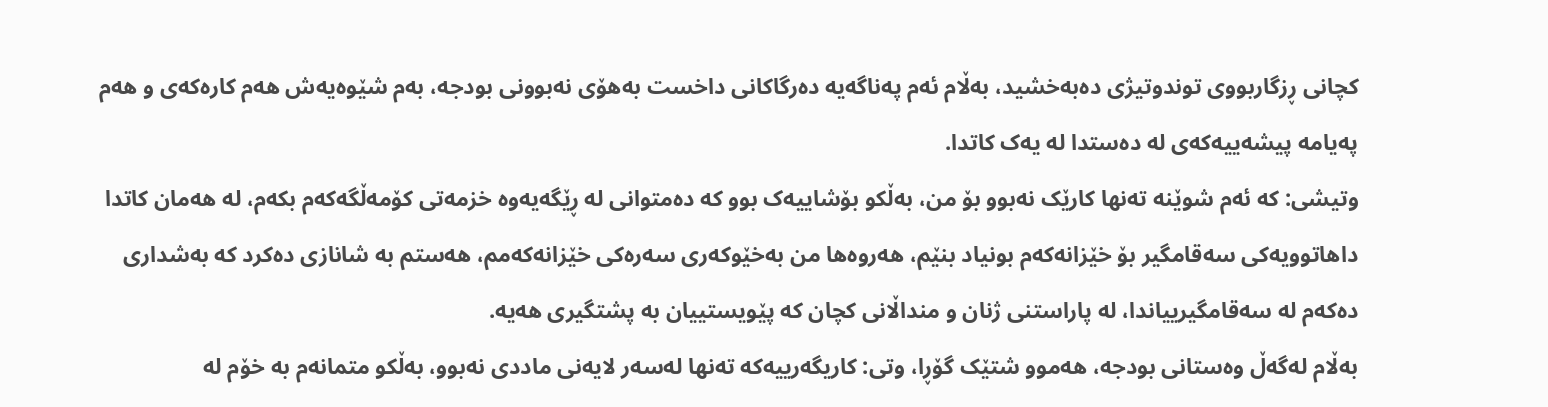کچانی ڕزگاربووی توندوتیژی دەبەخشید، بەڵام ئەم پەناگەیە دەرگاکانی داخست بەهۆی نەبوونی بودجە، بەم شێوەیەش هەم کارەکەی و هەم پەیامە پیشەییەکەی لە دەستدا لە یەک کاتدا.
وتیشی: کە ئەم شوێنە تەنها کارێک نەبوو بۆ من، بەڵکو بۆشاییەک بوو کە دەمتوانى لە ڕێگەیەوە خزمەتی کۆمەڵگەکەم بکەم، لە هەمان کاتدا داهاتوویەکی سەقامگیر بۆ خێزانەکەم بونیاد بنێم، هەروەها من بەخێوکەری سەرەکی خێزانەکەمم، هەستم بە شانازی دەکرد کە بەشداری دەکەم لە سەقامگیرییاندا، لە پاراستنی ژنان و منداڵانی کچان کە پێویستییان بە پشتگیری هەیە.
بەڵام لەگەڵ وەستانی بودجە، هەموو شتێک گۆڕا، وتی: کاریگەرییەکە تەنها لەسەر لایەنی ماددی نەبوو، بەڵکو متمانەم بە خۆم لە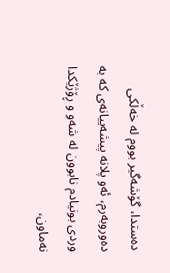دەستدا، گۆشەگیر بووم لە خەڵکی دەوروبەرم، ئەو پلانە پیشەییانەی کە بە وردی بونیادم نابوون لە شەو و ڕۆژێکدا نەماون،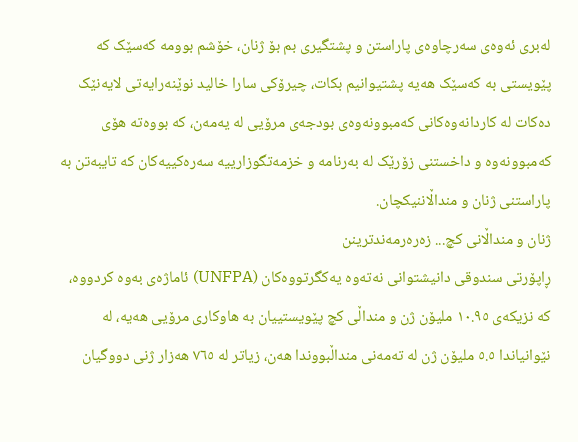لەبری ئەوەی سەرچاوەی پاراستن و پشتگیری بم بۆ ژنان، خۆشم بوومە کەسێک کە پێویستی بە کەسێک هەیە پشتیوانیم بکات، چیرۆکی سارا خالید نوێنەرایەتی لایەنێک دەکات لە کاردانەوەکانی کەمبوونەوەی بودجەی مرۆیی لە یەمەن، کە بووەتە هۆی کەمبوونەوە و داخستنی زۆرێک لە بەرنامە و خزمەتگوزارییە سەرەکییەکان کە تایبەتن بە پاراستنی ژنان و منداڵاننیکچان.
ژنان و منداڵانی کچ... زەرەرمەندترینن
ڕاپۆرتی سندوقی دانیشتوانی نەتەوە یەکگرتووەکان (UNFPA) ئاماژەی بەوە کردووە، کە نزیکەی ١٠.٩٥ ملیۆن ژن و منداڵی کچ پێویستییان بە هاوکاری مرۆیی هەیە، لە نێوانیاندا ٥.٥ ملیۆن ژن لە تەمەنی منداڵبووندا هەن، زیاتر لە ٧٦٥ هەزار ژنی دووگیان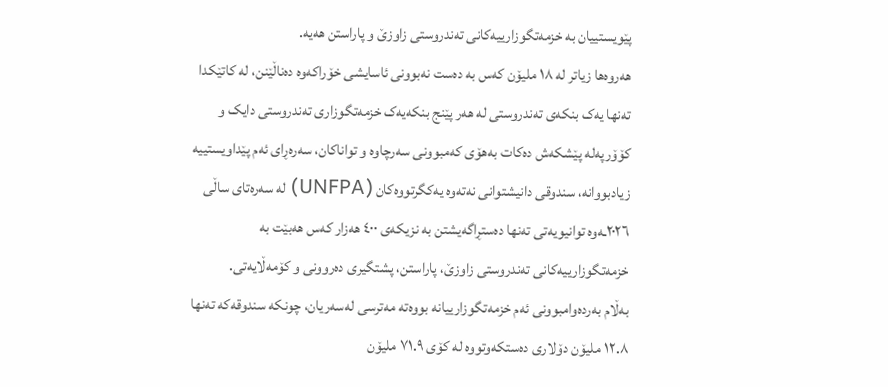پێویستییان بە خزمەتگوزارییەکانی تەندروستی زاوزێ و پاراستن هەیە.
هەروەها زیاتر لە ١٨ ملیۆن کەس بە دەست نەبوونی ئاسایشی خۆراکەوە دەناڵێنن، لە کاتێکدا تەنها یەک بنکەی تەندروستی لە هەر پێنج بنکەیەک خزمەتگوزاری تەندروستی دایک و کۆۆرپەلە پێشکەش دەکات بەهۆی کەمبوونی سەرچاوە و تواناکان، سەرەڕای ئەم پێداویستییە زیادبووانە، سندوقی دانیشتوانی نەتەوە یەکگرتووەکان (UNFPA) لە سەرەتای ساڵی ٢٠٢٦ـەوە توانیویەتی تەنها دەستڕاگەیشتن بە نزیکەی ٤٠٠ هەزار کەس هەبێت بە خزمەتگوزارییەکانی تەندروستی زاوزێ، پاراستن، پشتگیری دەروونی و کۆمەڵایەتی.
بەڵام بەردەوامبوونی ئەم خزمەتگوزارییانە بووەتە مەترسی لەسەریان، چونکە سندوقەکە تەنها ١٢.٨ ملیۆن دۆلاری دەستکەوتووە لە کۆی ٧١.٩ ملیۆن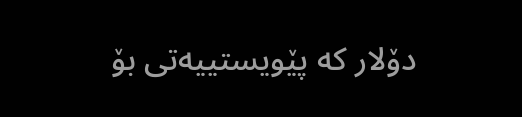دۆلار کە پێویستییەتی بۆ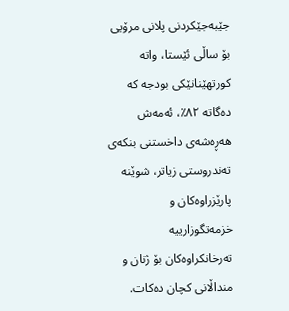جێبەجێکردنی پلانی مرۆیی بۆ ساڵی ئێستا، واتە کورتهێنانێکی بودجە کە دەگاتە ٨٢٪، ئەمەش هەڕەشەی داخستنی بنکەی تەندروستی زیاتر، شوێنە پارێزراوەکان و خزمەتگوزارییە تەرخانکراوەکان بۆ ژنان و منداڵانی کچان دەکات.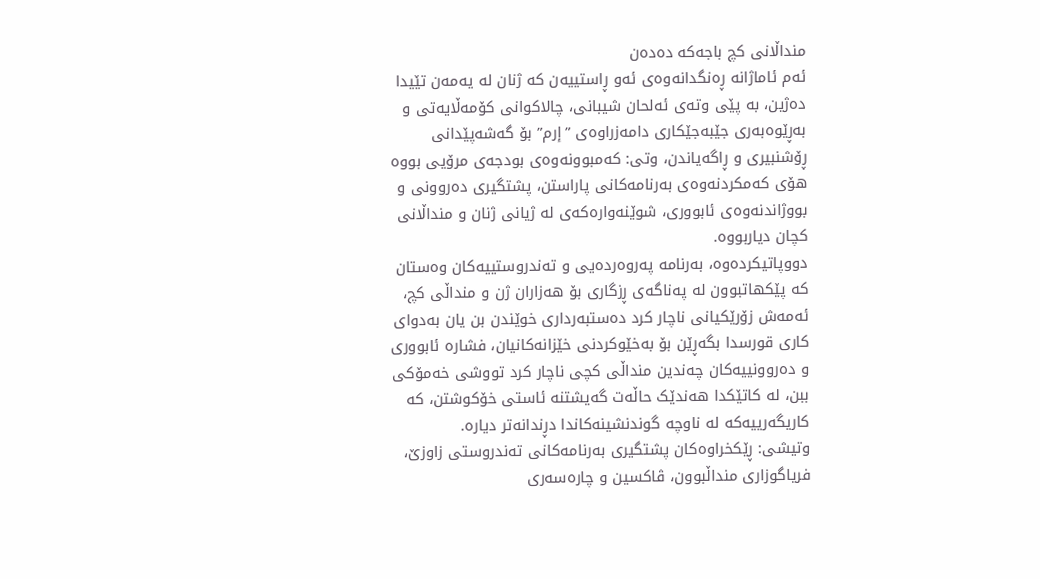منداڵانی کچ باجەکە دەدەن
ئەم ئاماژانە ڕەنگدانەوەی ئەو ڕاستییەن کە ژنان لە یەمەن تێیدا دەژین، بە پێی وتەی ئەلحان شیبانی، چالاکوانی کۆمەڵایەتی و بەڕێوەبەری جێبەجێکاری دامەزراوەی ”إرم” بۆ گەشەپێدانی ڕۆشنبیری و ڕاگەیاندن، وتی: کەمبوونەوەی بودجەی مرۆیی بووە هۆی کەمکردنەوەی بەرنامەکانی پاراستن، پشتگیری دەروونی و بووژاندنەوەی ئابووری، شوێنەوارەکەی لە ژیانی ژنان و منداڵانی کچان دیاربووە.
دووپاتیکردەوە، بەرنامە پەروەردەیی و تەندروستییەکان وەستان کە پێکهاتبوون لە پەناگەی ڕزگاری بۆ هەزاران ژن و منداڵی کچ، ئەمەش زۆرێکیانی ناچار کرد دەستبەرداری خوێندن بن یان بەدوای کاری قورسدا بگەڕێن بۆ بەخێوکردنی خێزانەکانیان، فشارە ئابووری و دەروونییەکان چەندین منداڵی کچی ناچار کرد تووشی خەمۆکی ببن، لە کاتێکدا هەندێک حاڵەت گەیشتنە ئاستی خۆکوشتن، کە کاریگەرییەکە لە ناوچە گوندنشینەکاندا دڕندانەتر دیارە.
وتیشی: ڕێکخراوەکان پشتگیری بەرنامەکانی تەندروستی زاوزێ، فریاگوزاری منداڵبوون، ڤاکسین و چارەسەری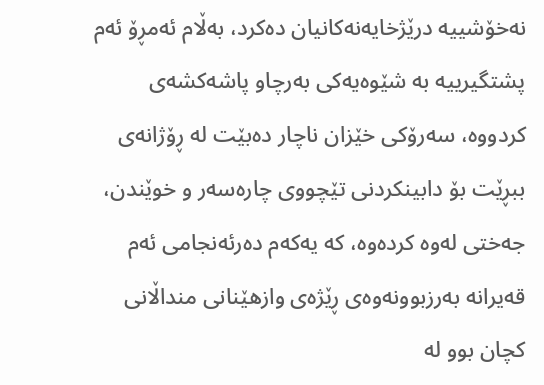نەخۆشییە درێژخایەنەکانیان دەکرد، بەڵام ئەمڕۆ ئەم پشتگیرییە بە شێوەیەکی بەرچاو پاشەکشەی کردووە، سەرۆکی خێزان ناچار دەبێت لە ڕۆژانەی ببڕێت بۆ دابینکردنی تێچووی چارەسەر و خوێندن، جەختی لەوە کردەوە، کە یەکەم دەرئەنجامی ئەم قەیرانە بەرزبوونەوەی ڕێژەی وازهێنانی منداڵانی کچان بوو لە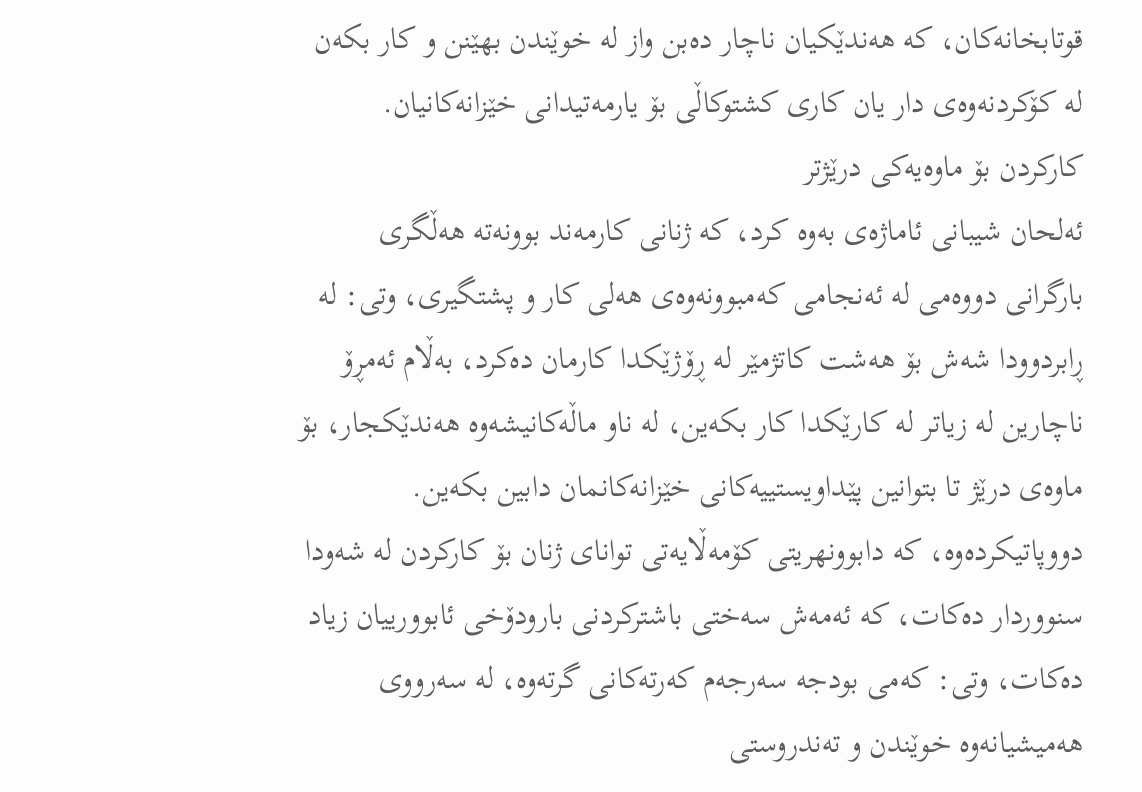قوتابخانەکان، کە هەندێکیان ناچار دەبن واز لە خوێندن بهێنن و کار بکەن لە کۆکردنەوەی دار یان کاری کشتوکاڵی بۆ یارمەتیدانی خێزانەکانیان.
کارکردن بۆ ماوەیەکی درێژتر
ئەلحان شیبانی ئاماژەی بەوە کرد، کە ژنانی کارمەند بوونەتە هەڵگری بارگرانی دووەمی لە ئەنجامی کەمبوونەوەی هەلی کار و پشتگیری، وتی: لە ڕابردوودا شەش بۆ هەشت کاتژمێر لە ڕۆژێکدا کارمان دەکرد، بەڵام ئەمڕۆ ناچارین لە زیاتر لە کارێکدا کار بکەین، لە ناو ماڵەکانیشەوە هەندێکجار، بۆ ماوەی درێژ تا بتوانین پێداویستییەکانی خێزانەکانمان دابین بکەین.
دووپاتیکردەوە، کە دابوونهریتی کۆمەڵایەتی توانای ژنان بۆ کارکردن لە شەودا سنووردار دەکات، کە ئەمەش سەختی باشترکردنی بارودۆخی ئابوورییان زیاد دەکات، وتی: کەمی بودجە سەرجەم کەرتەکانی گرتەوە، لە سەرووی هەمیشیانەوە خوێندن و تەندروستی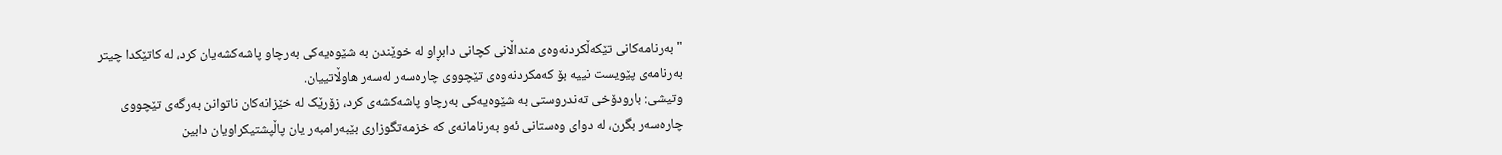"بەرنامەکانی تێکەڵکردنەوەی منداڵانی کچانی دابڕاو لە خوێندن بە شێوەیەکی بەرچاو پاشەکشەیان کرد، لە کاتێکدا چیتر بەرنامەی پێویست نییە بۆ کەمکردنەوەی تێچووی چارەسەر لەسەر هاوڵاتییان.
وتیشی: بارودۆخی تەندروستی بە شێوەیەکی بەرچاو پاشەکشەی کرد، زۆرێک لە خێزانەکان ناتوانن بەرگەی تێچووی چارەسەر بگرن، لە دوای وەستانی ئەو بەرنامانەی کە خزمەتگوزاری بێبەرامبەر یان پاڵپشتیکراویان دابین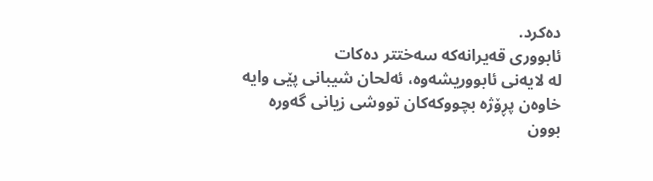دەکرد.
ئابووری قەیرانەکە سەختتر دەکات
لە لایەنی ئابووریشەوە، ئەلحان شیبانی پێی وایە خاوەن پڕۆژە بچووکەکان تووشی زیانی گەورە بوون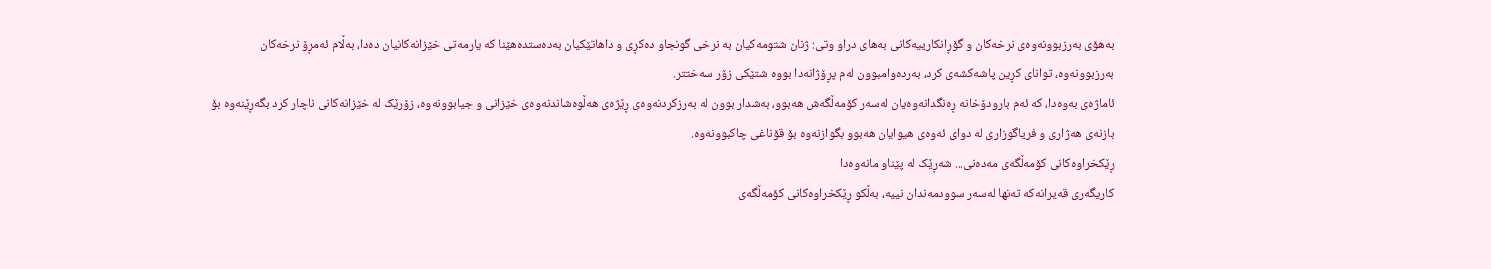بەهۆی بەرزبوونەوەی نرخەکان و گۆڕانکارییەکانی بەهای دراو وتی: ژنان شتومەکیان بە نرخی گونجاو دەکڕی و داهاتێکیان بەدەستدەهێنا کە یارمەتی خێزانەکانیان دەدا، بەڵام ئەمڕۆ نرخەکان بەرزبوونەوە، توانای کڕین پاشەکشەی کرد، بەردەوامبوون لەم پڕۆژانەدا بووە شتێکی زۆر سەختتر.
ئاماژەی بەوەدا، کە ئەم بارودۆخانە ڕەنگدانەوەیان لەسەر کۆمەڵگەش هەبوو، بەشدار بوون لە بەرزکردنەوەی ڕێژەی هەڵوەشاندنەوەی خێزانی و جیابوونەوە، زۆرێک لە خێزانەکانی ناچار کرد بگەڕێنەوە بۆ بازنەی هەژاری و فریاگوزاری لە دوای ئەوەی هیوایان هەبوو بگوازنەوە بۆ قۆناغی چاکبوونەوە.
ڕێکخراوەکانی کۆمەڵگەی مەدەنی... شەڕێک لە پێناو مانەوەدا
کاریگەری قەیرانەکە تەنها لەسەر سوودمەندان نییە، بەڵکو ڕێکخراوەکانی کۆمەڵگەی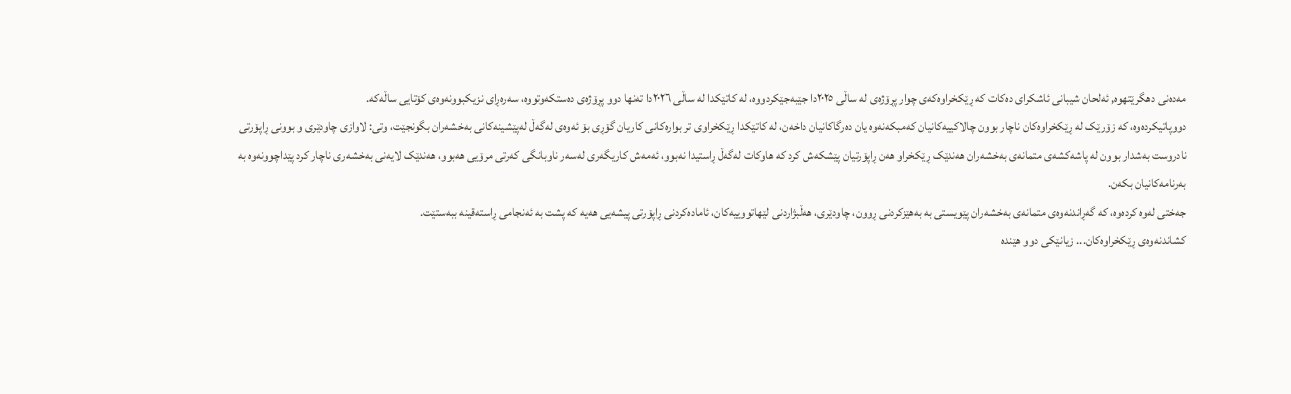مەدەنی دهگرێتهوه, ئەلحان شیبانی ئاشکرای دەکات کە ڕێکخراوەکەی چوار پڕۆژەی لە ساڵی ٢٠٢٥دا جێبەجێکردووە، لە کاتێکدا لە ساڵی ٢٠٢٦دا تەنها دوو پڕۆژەی دەستکەوتووە، سەرەڕای نزیکبوونەوەی کۆتایی ساڵەکە.
دووپاتیکردەوە، کە زۆرێک لە ڕێکخراوەکان ناچار بوون چالاکییەکانیان کەمبکەنەوە یان دەرگاکانیان داخەن، لە کاتێکدا ڕێکخراوی تر بوارەکانی کاریان گۆڕی بۆ ئەوەی لەگەڵ لەپێشینەکانی بەخشەران بگونجێت، وتی: لاوازی چاودێری و بوونی ڕاپۆرتی نادروست بەشدار بوون لە پاشەکشەی متمانەی بەخشەران هەندێک ڕێکخراو هەن ڕاپۆرتیان پێشکەش کرد کە هاوکات لەگەڵ ڕاستیدا نەبوو، ئەمەش کاریگەری لەسەر ناوبانگی کەرتی مرۆیی هەبوو، هەندێک لایەنی بەخشەری ناچار کرد پێداچوونەوە بە بەرنامەکانیان بکەن.
جەختی لەوە کردەوە، کە گەڕاندنەوەی متمانەی بەخشەران پێویستی بە بەهێزکردنی ڕوون، چاودێری، هەڵبژاردنی لێهاتووییەکان، ئامادەکردنی ڕاپۆرتی پیشەیی هەیە کە پشت بە ئەنجامی ڕاستەقینە ببەستێت.
کشاندنەوەی ڕێکخراوەکان... زیانێکی دوو هێندە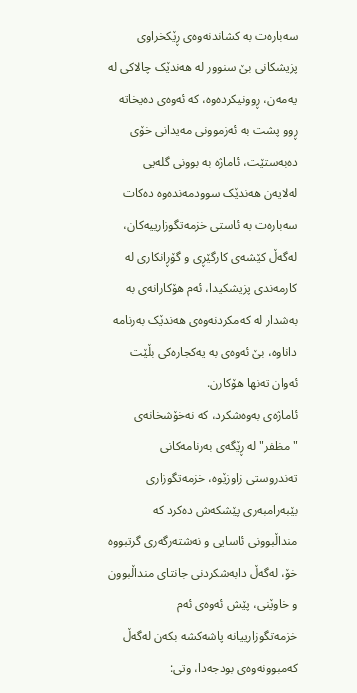سەبارەت بە کشاندنەوەی ڕێکخراوی پزیشکانی بێ سنوور لە هەندێک چالاکی لە یەمەن، ڕوونیکردەوە، کە ئەوەی دەیخاتە ڕوو پشت بە ئەزموونی مەیدانی خۆی دەبەستێت، ئاماژە بە بوونی گلەیی لەلایەن هەندێک سوودمەندەوە دەکات سەبارەت بە ئاستی خزمەتگوزارییەکان، لەگەڵ کێشەی کارگێڕی و گۆڕانکاری لە کارمەندی پزیشکیدا، ئەم هۆکارانەی بە بەشدار لە کەمکردنەوەی هەندێک بەرنامە داناوە، بێ ئەوەی بە یەکجارەکی بڵێت ئەوان تەنها هۆکارن.
ئاماژەی بەوەشکرد، کە نەخۆشخانەی "مظفر" لە ڕێگەی بەرنامەکانی تەندروستی زاوزێوە، خزمەتگوزاری بێبەرامبەری پێشکەش دەکرد کە منداڵبوونی ئاسایی و نەشتەرگەری گرتبووە خۆ، لەگەڵ دابەشکردنی جانتای منداڵبوون و خاوێنی، پێش ئەوەی ئەم خزمەتگوزارییانە پاشەکشە بکەن لەگەڵ کەمبوونەوەی بودجەدا، وتی: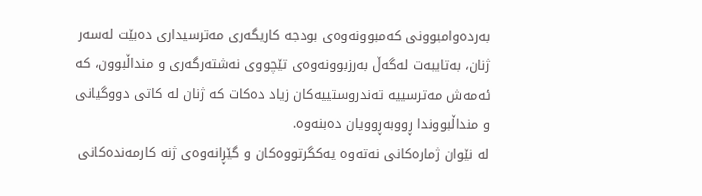بەردەوامبوونی کەمبوونەوەی بودجە کاریگەری مەترسیداری دەبێت لەسەر ژنان، بەتایبەت لەگەڵ بەرزبوونەوەی تێچووی نەشتەرگەری و منداڵبوون، کە ئەمەش مەترسییە تەندروستییەکان زیاد دەکات کە ژنان لە کاتی دووگیانی و منداڵبووندا ڕووبەڕوویان دەبنەوە.
لە نێوان ژمارەکانی نەتەوە یەکگرتووەکان و گێڕانەوەی ژنە کارمەندەکانی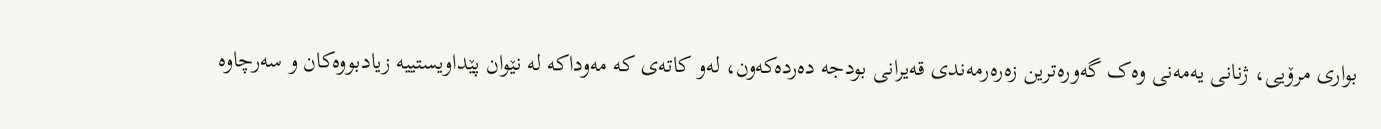بواری مرۆیی، ژنانی یەمەنی وەک گەورەترین زەرەرمەندی قەیرانی بودجە دەردەکەون، لەو کاتەی کە مەوداکە لە نێوان پێداویستییە زیادبووەکان و سەرچاوە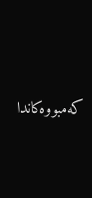کەمبووەکاندا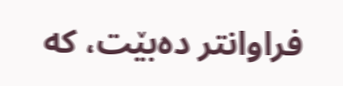فراوانتر دەبێت، کە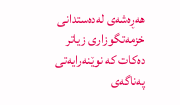هەڕەشەی لەدەستدانی خزمەتگوزاری زیاتر دەکات کە نوێنەرایەتی پەناگەی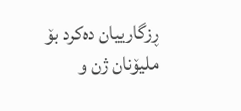ڕزگارییان دەکرد بۆ ملیۆنان ژن و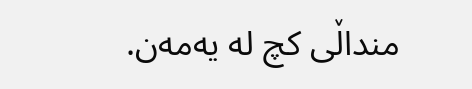منداڵی کچ لە یەمەن.